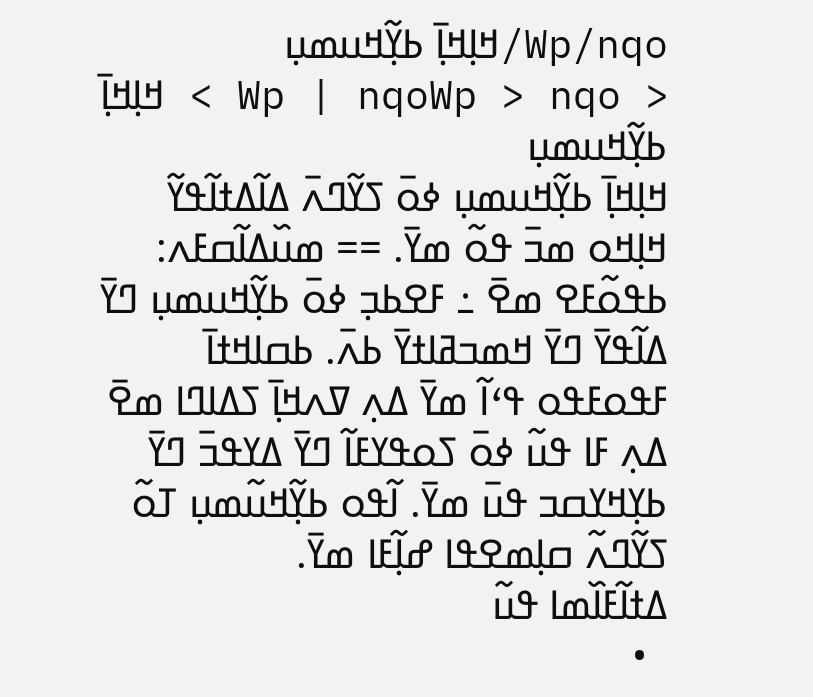Wp/nqo/ߞߊ߲ߞߊ߲߫ ߕߌ߲߬ߞߎߘߎ߲
< Wp | nqoWp > nqo > ߞߊ߲ߞߊ߲߫ ߕߌ߲߬ߞߎߘߎ߲
ߞߊ߲ߞߊ߲߫ ߕߌ߲߬ߞߎߘߎ߲ ߦߋ߫ ߖߌ߬ߣߍ߫ ߡߊ߬ߡߙߊ߬ߟߌ߬ ߞߊ߲ߞߋ ߘߏ߫ ߟߋ߬ ߘߌ߫. == ߘߎ߰ߡߊ߬ߛߓߍ: ߕߟߋ߬ߓߐ ߘߐ߫ ߸ ߓߐߕߏ߲ ߦߋ߫ ߕߌ߲߬ߞߎߘߎ߲ ߣߌ߫ ߡߊ߬ߟߌ߫ ߣߌ߫ ߞߘߏߥߊߙߌ߫ ߕߍ߫. ߕߛߊߞߙߊ߫ ߓߟߋߓߟߋ ߟߵߊ߬ ߘߌ߫ ߡߍ߲ ߜߍߞߊ߲߫ ߖߡߊߣߊ ߘߐ߫ ߡߍ߲ ߓߊ ߟߎ߬ ߦߋ߫ ߖߋߟߌߓߊ߬ ߣߌ߫ ߡߌߟߏ߫ ߣߌ߫ ߕߌ߲ߞߌߛߏ ߟߎ߫ ߘߌ߫. ߊ߬ߟߋ ߕߌ߲߬ߞߎ߬ߘߎ߲ ߠߋ߬ ߖߌ߬ߣߍ߬ ߛߊ߲ߘߐߟߊ ߝߊ߲߬ߓߊ ߘߌ߫.
ߡߙߊ߬ߓߊ߰ߘߊ ߟߎ߬
  •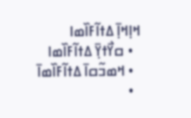ߞߊ߲ߞߊ߲߫ ߡߙߊ߬ߓߊ߰ߘߊ
  • ߛߌ߯ߙߌ߲߫ ߡߙߊ߬ߓߊ߰ߘߊ
  • ߞߘߏ߬ߛߊ߫ ߡߙߊ߬ߓߊ߰ߘߊ߫
  •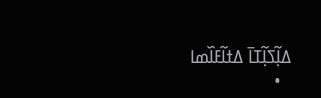ߡߊ߲߬ߖߊ߲߬ߠߊ߫ ߡߙߊ߬ߓߊ߰ߘߊ
  •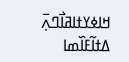ߞߊߦߌߙߊߥߊ߯ߣߍ߲߫ ߡߙߊ߬ߓߊ߰ߘߊ